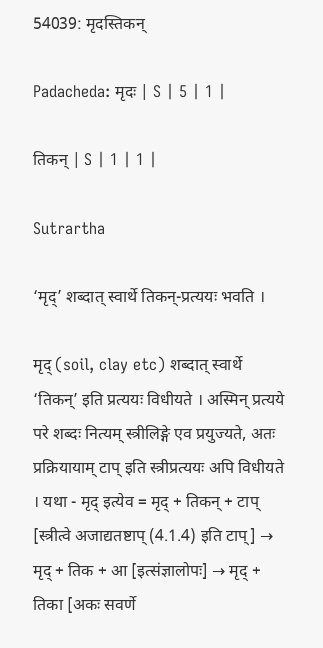54039: मृदस्तिकन्

Padacheda: मृदः | S | 5 | 1 |

तिकन् | S | 1 | 1 |

Sutrartha

‘मृद्’ शब्दात् स्वार्थे तिकन्-प्रत्ययः भवति ।

मृद् (soil, clay etc) शब्दात् स्वार्थे ‘तिकन्’ इति प्रत्ययः विधीयते । अस्मिन् प्रत्यये परे शब्दः नित्यम् स्त्रीलिङ्गे एव प्रयुज्यते, अतः प्रक्रियायाम् टाप् इति स्त्रीप्रत्ययः अपि विधीयते । यथा - मृद् इत्येव = मृद् + तिकन् + टाप् [स्त्रीत्वे अजाद्यतष्टाप् (4.1.4) इति टाप्] → मृद् + तिक + आ [इत्संज्ञालोपः] → मृद् + तिका [अकः सवर्णे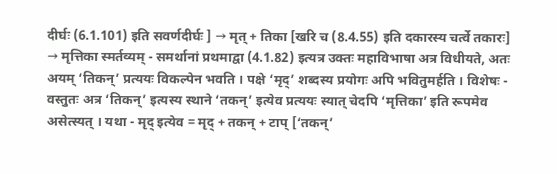दीर्घः (6.1.101) इति सवर्णदीर्घः ] → मृत् + तिका [खरि च (8.4.55) इति दकारस्य चर्त्वे तकारः] → मृत्तिका स्मर्तव्यम् - समर्थानां प्रथमाद्वा (4.1.82) इत्यत्र उक्तः महाविभाषा अत्र विधीयते, अतः अयम् ‘तिकन्’ प्रत्ययः विकल्पेन भवति । पक्षे ‘मृद्’ शब्दस्य प्रयोगः अपि भवितुमर्हति । विशेषः - वस्तुतः अत्र ‘तिकन्’ इत्यस्य स्थाने ‘तकन्’ इत्येव प्रत्ययः स्यात् चेदपि ‘मृत्तिका’ इति रूपमेव असेत्स्यत् । यथा - मृद् इत्येव = मृद् + तकन् + टाप् [‘तकन्’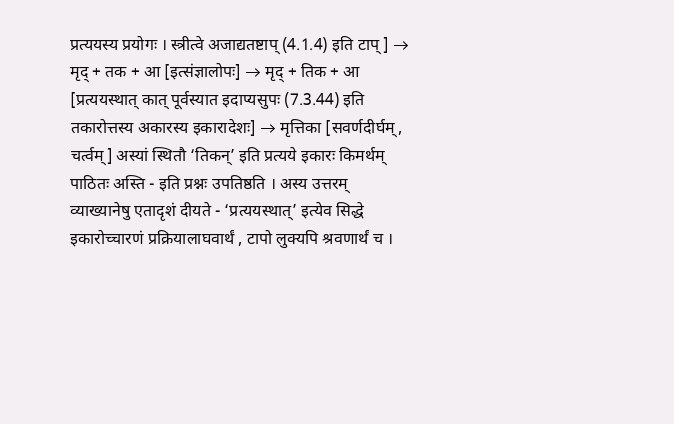प्रत्ययस्य प्रयोगः । स्त्रीत्वे अजाद्यतष्टाप् (4.1.4) इति टाप् ] → मृद् + तक + आ [इत्संज्ञालोपः] → मृद् + तिक + आ [प्रत्ययस्थात् कात् पूर्वस्यात इदाप्यसुपः (7.3.44) इति तकारोत्तस्य अकारस्य इकारादेशः] → मृत्तिका [सवर्णदीर्घम्, चर्त्वम्] अस्यां स्थितौ ‘तिकन्’ इति प्रत्यये इकारः किमर्थम् पाठितः अस्ति - इति प्रश्नः उपतिष्ठति । अस्य उत्तरम् व्याख्यानेषु एतादृशं दीयते - ‘प्रत्ययस्थात्’ इत्येव सिद्धे इकारोच्चारणं प्रक्रियालाघवार्थं , टापो लुक्यपि श्रवणार्थं च ।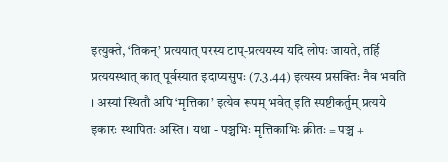इत्युक्ते, ‘तिकन्’ प्रत्ययात् परस्य टाप्-प्रत्ययस्य यदि लोपः जायते, तर्हि प्रत्ययस्थात् कात् पूर्वस्यात इदाप्यसुपः (7.3.44) इत्यस्य प्रसक्तिः नैव भवति । अस्यां स्थितौ अपि ‘मृत्तिका’ इत्येव रूपम् भवेत् इति स्पष्टीकर्तुम् प्रत्यये इकारः स्थापितः अस्ति । यथा - पञ्चभिः मृत्तिकाभिः क्रीतः = पञ्च +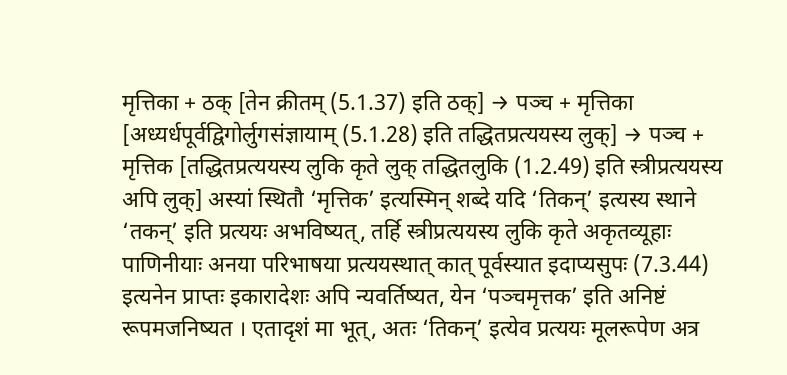मृत्तिका + ठक् [तेन क्रीतम् (5.1.37) इति ठक्] → पञ्च + मृत्तिका [अध्यर्धपूर्वद्विगोर्लुगसंज्ञायाम् (5.1.28) इति तद्धितप्रत्ययस्य लुक्] → पञ्च + मृत्तिक [तद्धितप्रत्ययस्य लुकि कृते लुक् तद्धितलुकि (1.2.49) इति स्त्रीप्रत्ययस्य अपि लुक्] अस्यां स्थितौ ‘मृत्तिक’ इत्यस्मिन् शब्दे यदि ‘तिकन्’ इत्यस्य स्थाने ‘तकन्’ इति प्रत्ययः अभविष्यत्, तर्हि स्त्रीप्रत्ययस्य लुकि कृते अकृतव्यूहाः पाणिनीयाः अनया परिभाषया प्रत्ययस्थात् कात् पूर्वस्यात इदाप्यसुपः (7.3.44) इत्यनेन प्राप्तः इकारादेशः अपि न्यवर्तिष्यत, येन ‘पञ्चमृत्तक’ इति अनिष्टं रूपमजनिष्यत । एतादृशं मा भूत्, अतः ‘तिकन्’ इत्येव प्रत्ययः मूलरूपेण अत्र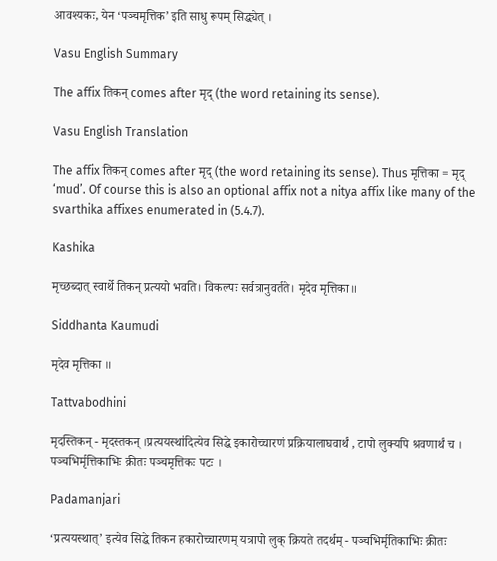आवश्यकः, येन ‘पञ्चमृत्तिक’ इति साधु रूपम् सिद्ध्येत् ।

Vasu English Summary

The affix तिकन् comes after मृद् (the word retaining its sense).

Vasu English Translation

The affix तिकन् comes after मृद् (the word retaining its sense). Thus मृत्तिका = मृद् ‘mud’. Of course this is also an optional affix not a nitya affix like many of the svarthika affixes enumerated in (5.4.7).

Kashika

मृच्छब्दात् स्वार्थे तिकन् प्रत्ययो भवति। विकल्पः सर्वत्रानुवर्तते। मृदेव मृत्तिका॥

Siddhanta Kaumudi

मृदेव मृत्तिका ॥

Tattvabodhini

मृदस्तिकन् - मृदस्तकन् ।प्रत्ययस्था॑दित्येव सिद्धे इकारोच्चारणं प्रक्रियालाघवार्थं , टापो लुक्यपि श्रवणार्थं च । पञ्चभिर्मृत्तिकाभिः क्रीतः पञ्चमृत्तिकः पटः ।

Padamanjari

‘प्रत्ययस्थात्’ इत्येव सिद्धे तिकन हकारोच्चारणम् यत्रापो लुक् क्रियते तदर्थम् - पञ्चभिर्मृतिकाभिः क्रीतः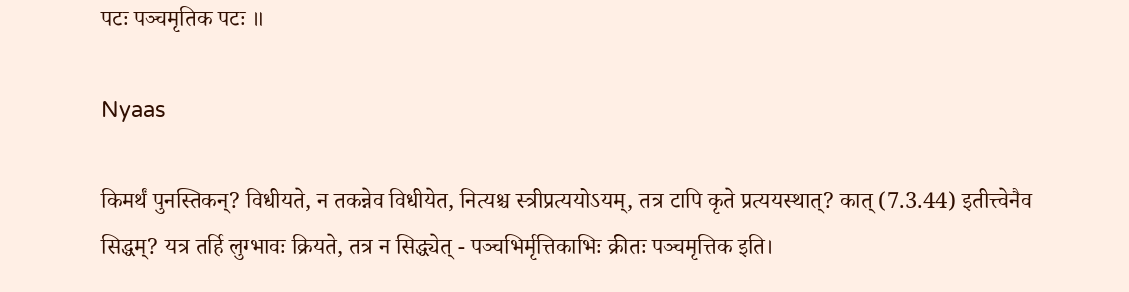पटः पञ्चमृतिक पटः ॥

Nyaas

किमर्थं पुनस्तिकन्? विधीयते, न तकन्नेव विधीयेत, नित्यश्च स्त्रीप्रत्ययोऽयम्, तत्र टापि कृते प्रत्ययस्थात्? कात् (7.3.44) इतीत्त्वेनैव सिद्धम्? यत्र तर्हि लुग्भावः क्रियते, तत्र न सिद्ध्येत् - पञ्चभिर्मृत्तिकाभिः क्रीतः पञ्चमृत्तिक इति।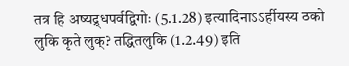तत्र हि अष्यद्र्धपर्वद्विगोः (5.1.28) इत्यादिनाऽऽर्हीयस्य ठको लुकि कृते लुक्? तद्धितलुकि (1.2.49) इति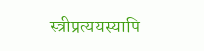स्त्रीप्रत्ययस्यापि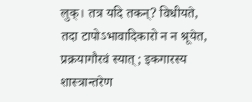लुक्। तत्र यदि तकन्? विधीयते, तदा टापोऽभावादिकारो न न श्रूयेत, प्रक्रयागौरवं स्यात्; इकगारस्य शास्त्रान्तरेण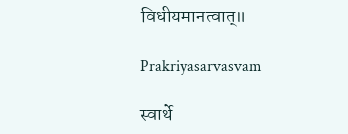विधीयमानत्वात्॥

Prakriyasarvasvam

स्वार्थे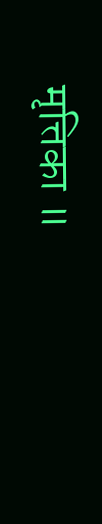मृत्तिका ॥